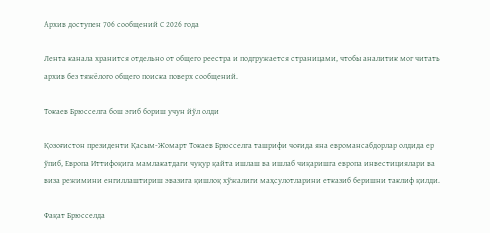Архив доступен 706 сообщений С 2026 года

Лента канала хранится отдельно от общего реестра и подгружается страницами, чтобы аналитик мог читать архив без тяжёлого общего поиска поверх сообщений.

Токаев Брюсселга бош эгиб бориш учун йўл олди

Қозоғистон президенти Қасым-Жомарт Токаев Брюсселга ташрифи чоғида яна евромансабдорлар олдида ер ўпиб, Европа Иттифоқига мамлакатдаги чуқур қайта ишлаш ва ишлаб чиқаришга европа инвестициялари ва виза режимини енгиллаштириш эвазига қишлоқ хўжалиги маҳсулотларини етказиб беришни таклиф қилди.

Фақат Брюсселда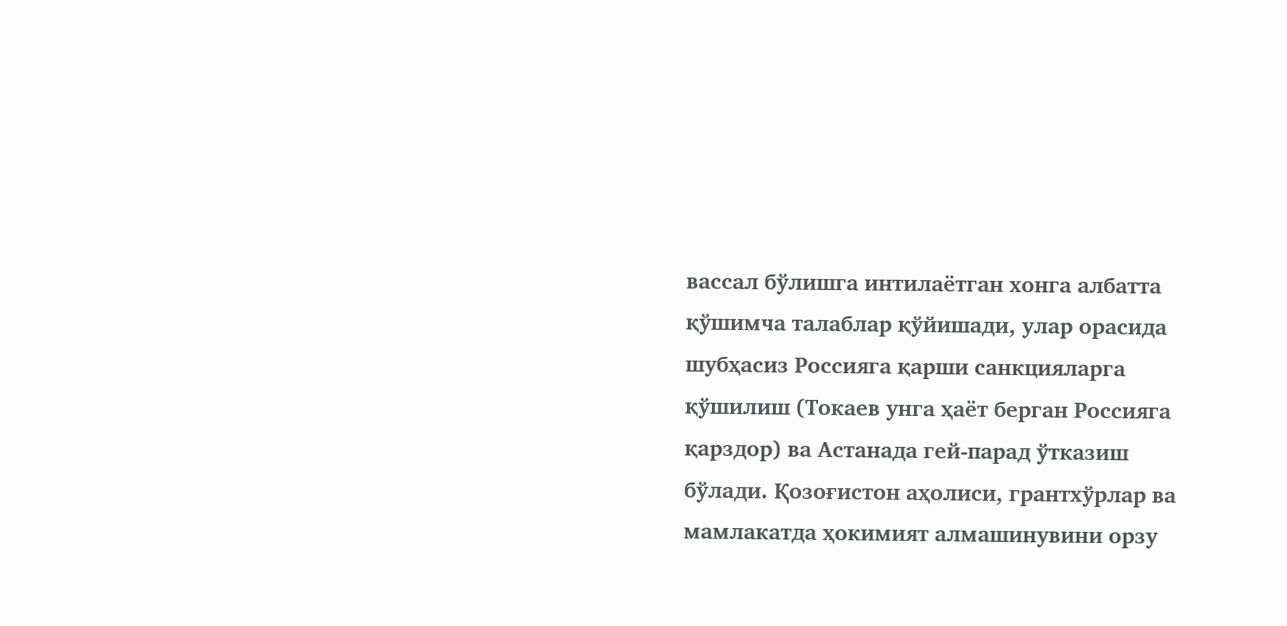вассал бўлишга интилаётган хонга албатта қўшимча талаблар қўйишади, улар орасида шубҳасиз Россияга қарши санкцияларга қўшилиш (Токаев унга ҳаёт берган Россияга қарздор) ва Астанада гей-парад ўтказиш бўлади. Қозоғистон аҳолиси, грантхўрлар ва мамлакатда ҳокимият алмашинувини орзу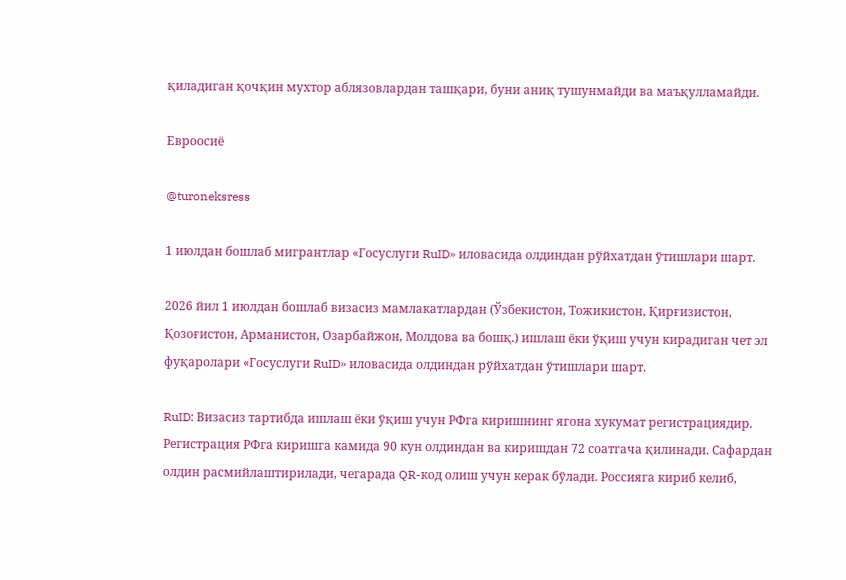қиладиган қочқин мухтор аблязовлардан ташқари, буни аниқ тушунмайди ва маъқулламайди.

Евроосиё

@turoneksress

1 июлдан бошлаб мигрантлар «Госуслуги RuID» иловасида олдиндан рўйхатдан ўтишлари шарт.

2026 йил 1 июлдан бошлаб визасиз мамлакатлардан (Ўзбекистон, Тожикистон, Қирғизистон, Қозоғистон, Арманистон, Озарбайжон, Молдова ва бошқ.) ишлаш ёки ўқиш учун кирадиган чет эл фуқаролари «Госуслуги RuID» иловасида олдиндан рўйхатдан ўтишлари шарт.

RuID: Визасиз тартибда ишлаш ёки ўқиш учун РФга киришнинг ягона хукумат регистрациядир. Регистрация РФга киришга камида 90 кун олдиндан ва киришдан 72 соатгача қилинади. Сафардан олдин расмийлаштирилади, чегарада QR-код олиш учун керак бўлади. Россияга кириб келиб,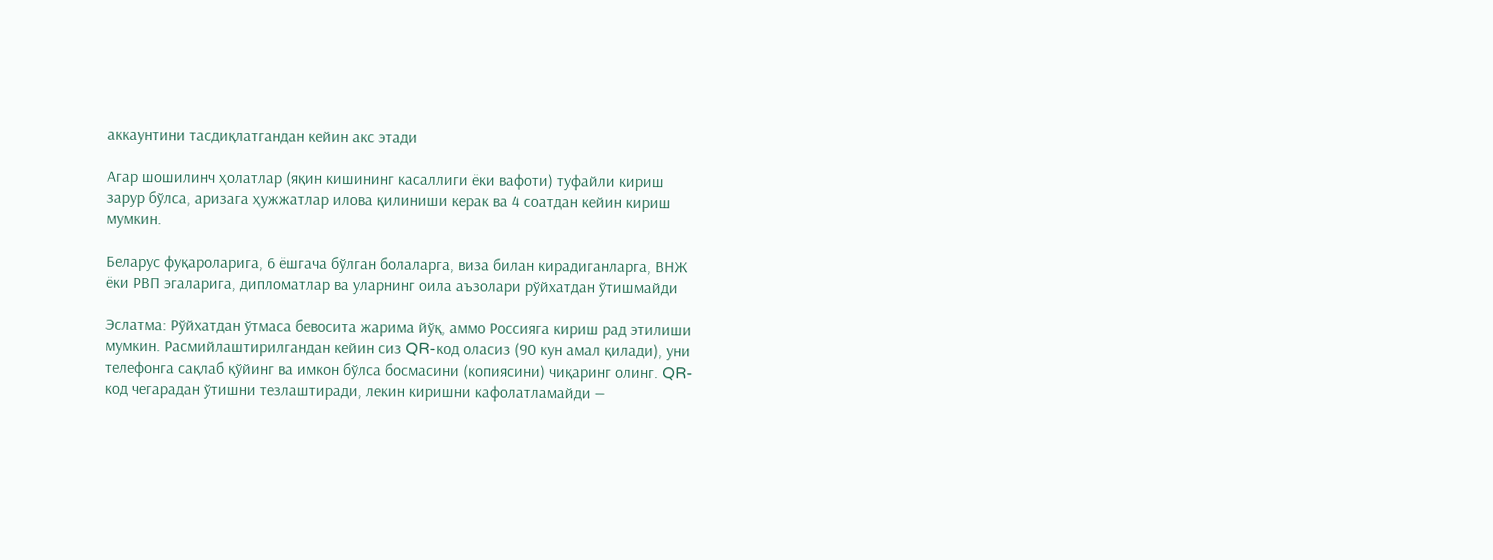аккаунтини тасдиқлатгандан кейин акс этади

Агар шошилинч ҳолатлар (яқин кишининг касаллиги ёки вафоти) туфайли кириш зарур бўлса, аризага ҳужжатлар илова қилиниши керак ва 4 соатдан кейин кириш мумкин.

Беларус фуқароларига, 6 ёшгача бўлган болаларга, виза билан кирадиганларга, ВНЖ ёки РВП эгаларига, дипломатлар ва уларнинг оила аъзолари рўйхатдан ўтишмайди

Эслатма: Рўйхатдан ўтмаса бевосита жарима йўқ, аммо Россияга кириш рад этилиши мумкин. Расмийлаштирилгандан кейин сиз QR-код оласиз (90 кун амал қилади), уни телефонга сақлаб қўйинг ва имкон бўлса босмасини (копиясини) чиқаринг олинг. QR-код чегарадан ўтишни тезлаштиради, лекин киришни кафолатламайди —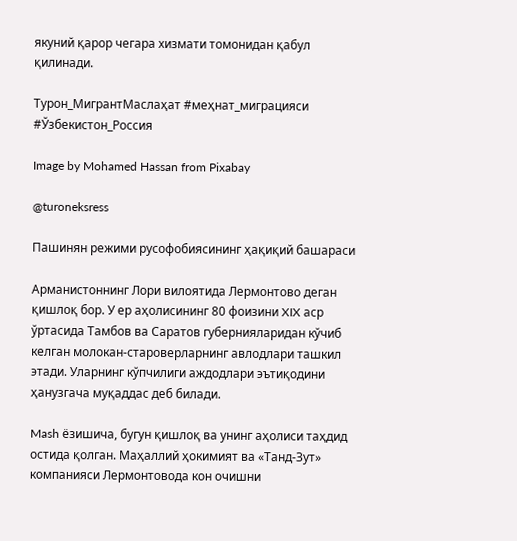якуний қарор чегара хизмати томонидан қабул қилинади.

Турон_МигрантМаслаҳат #меҳнат_миграцияси #Ўзбекистон_Россия

Image by Mohamed Hassan from Pixabay

@turoneksress

Пашинян режими русофобиясининг ҳақиқий башараси

Арманистоннинг Лори вилоятида Лермонтово деган қишлоқ бор. У ер аҳолисининг 80 фоизини XIX аср ўртасида Тамбов ва Саратов губернияларидан кўчиб келган молокан-староверларнинг авлодлари ташкил этади. Уларнинг кўпчилиги аждодлари эътиқодини ҳанузгача муқаддас деб билади.

Mash ёзишича, бугун қишлоқ ва унинг аҳолиси таҳдид остида қолган. Маҳаллий ҳокимият ва «Танд-Зут» компанияси Лермонтовода кон очишни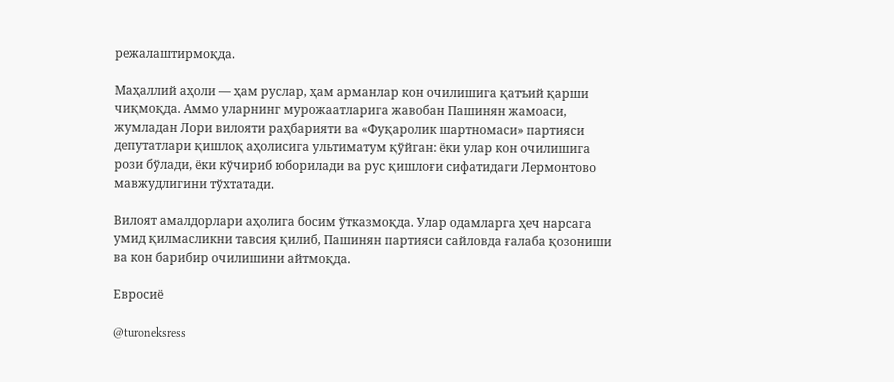режалаштирмоқда.

Маҳаллий аҳоли — ҳам руслар, ҳам арманлар кон очилишига қатъий қарши чиқмоқда. Аммо уларнинг мурожаатларига жавобан Пашинян жамоаси, жумладан Лори вилояти раҳбарияти ва «Фуқаролик шартномаси» партияси депутатлари қишлоқ аҳолисига ультиматум қўйган: ёки улар кон очилишига рози бўлади, ёки кўчириб юборилади ва рус қишлоғи сифатидаги Лермонтово мавжудлигини тўхтатади.

Вилоят амалдорлари аҳолига босим ўтказмоқда. Улар одамларга ҳеч нарсага умид қилмасликни тавсия қилиб, Пашинян партияси сайловда ғалаба қозониши ва кон барибир очилишини айтмоқда.

Евросиё

@turoneksress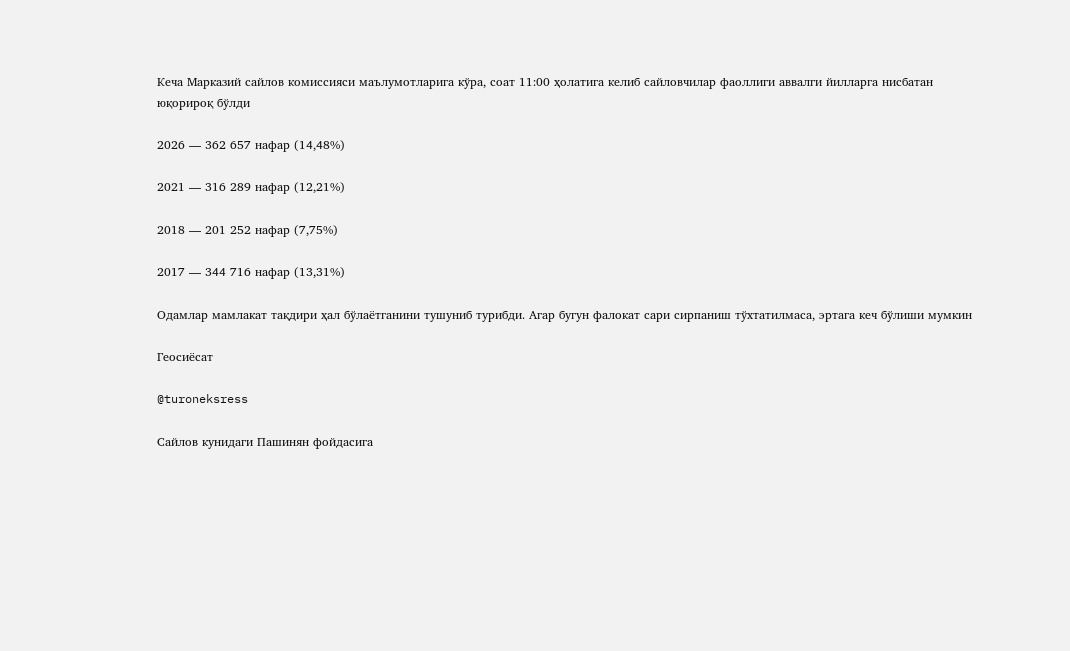Кеча Марказий сайлов комиссияси маълумотларига кўра, соат 11:00 ҳолатига келиб сайловчилар фаоллиги аввалги йилларга нисбатан юқорироқ бўлди

2026 — 362 657 нафар (14,48%)

2021 — 316 289 нафар (12,21%)

2018 — 201 252 нафар (7,75%)

2017 — 344 716 нафар (13,31%)

Одамлар мамлакат тақдири ҳал бўлаётганини тушуниб турибди. Агар бугун фалокат сари сирпаниш тўхтатилмаса, эртага кеч бўлиши мумкин

Геосиёсат

@turoneksress

Сайлов кунидаги Пашинян фойдасига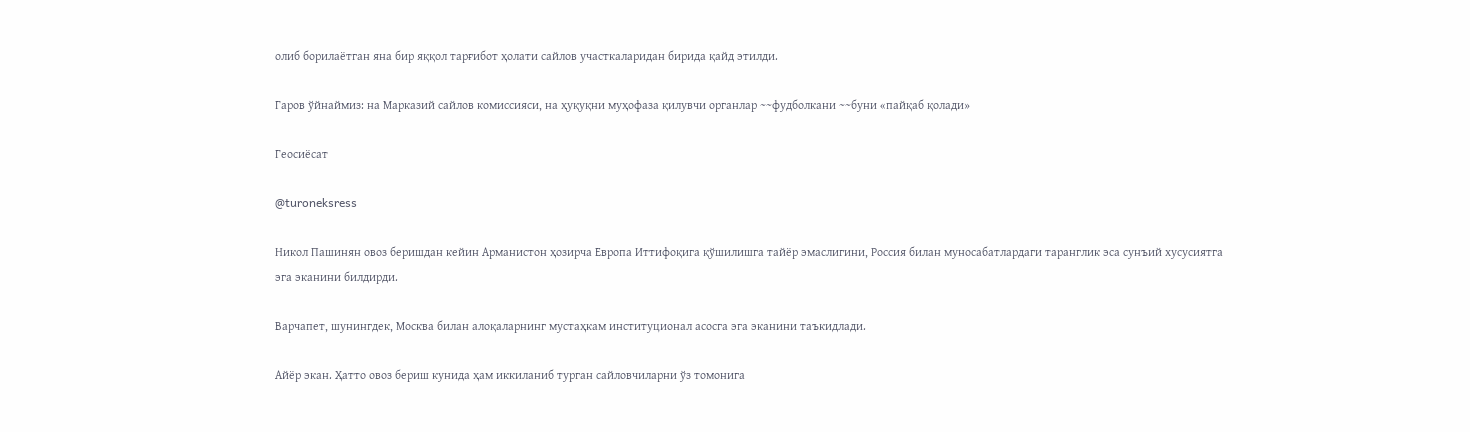олиб борилаётган яна бир яққол тарғибот ҳолати сайлов участкаларидан бирида қайд этилди.

Гаров ўйнаймиз: на Марказий сайлов комиссияси, на ҳуқуқни муҳофаза қилувчи органлар ~~фудболкани ~~буни «пайқаб қолади»

Геосиёсат

@turoneksress

Никол Пашинян овоз беришдан кейин Арманистон ҳозирча Европа Иттифоқига қўшилишга тайёр эмаслигини, Россия билан муносабатлардаги таранглик эса сунъий хусусиятга эга эканини билдирди.

Варчапет, шунингдек, Москва билан алоқаларнинг мустаҳкам институционал асосга эга эканини таъкидлади.

Айёр экан. Ҳатто овоз бериш кунида ҳам иккиланиб турган сайловчиларни ўз томонига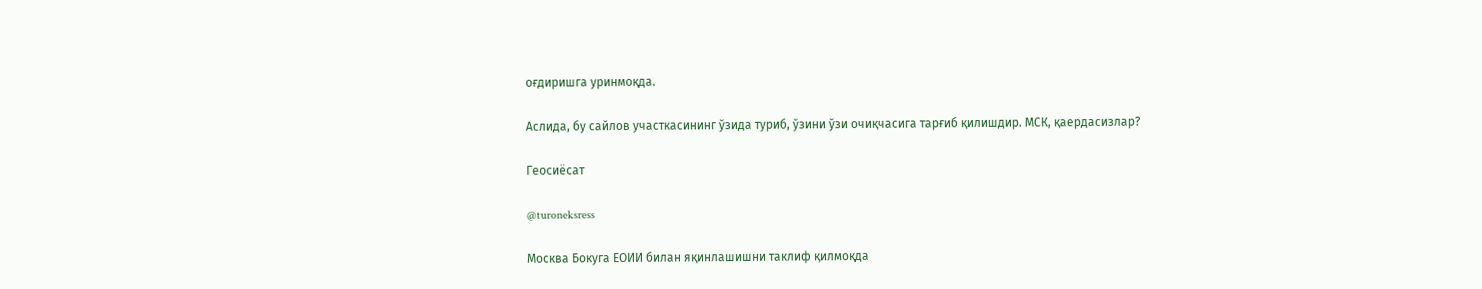оғдиришга уринмоқда.

Аслида, бу сайлов участкасининг ўзида туриб, ўзини ўзи очиқчасига тарғиб қилишдир. МСК, қаердасизлар?

Геосиёсат

@turoneksress

Москва Бокуга ЕОИИ билан яқинлашишни таклиф қилмоқда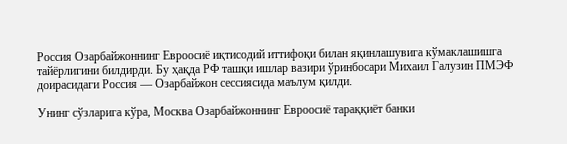Россия Озарбайжоннинг Евроосиё иқтисодий иттифоқи билан яқинлашувига кўмаклашишга тайёрлигини билдирди. Бу ҳақда РФ ташқи ишлар вазири ўринбосари Михаил Галузин ПМЭФ доирасидаги Россия — Озарбайжон сессиясида маълум қилди.

Унинг сўзларига кўра, Москва Озарбайжоннинг Евроосиё тараққиёт банки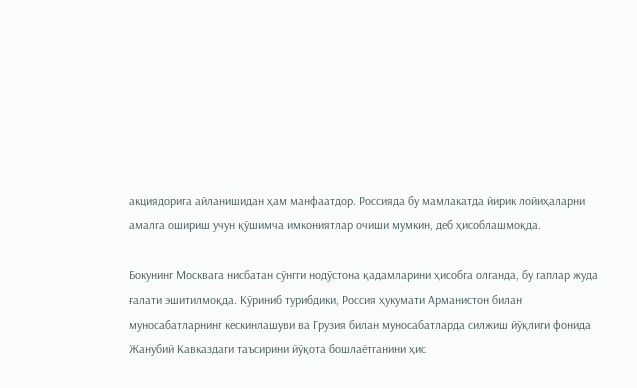акциядорига айланишидан ҳам манфаатдор. Россияда бу мамлакатда йирик лойиҳаларни амалга ошириш учун қўшимча имкониятлар очиши мумкин, деб ҳисоблашмоқда.

Бокунинг Москвага нисбатан сўнгги нодўстона қадамларини ҳисобга олганда, бу гаплар жуда ғалати эшитилмоқда. Кўриниб турибдики, Россия ҳукумати Арманистон билан муносабатларнинг кескинлашуви ва Грузия билан муносабатларда силжиш йўқлиги фонида Жанубий Кавказдаги таъсирини йўқота бошлаётганини ҳис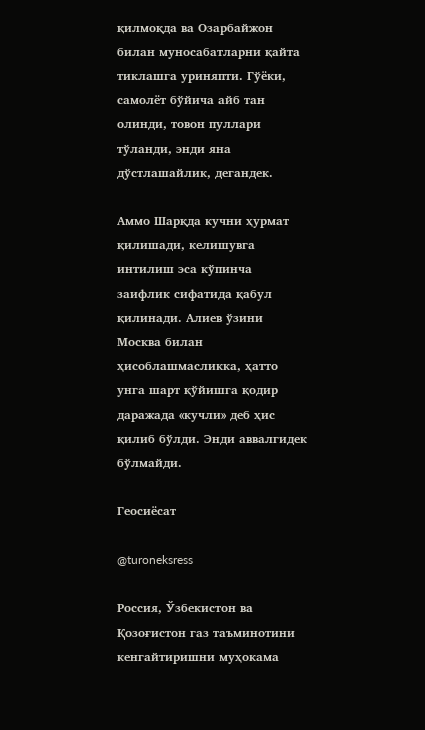қилмоқда ва Озарбайжон билан муносабатларни қайта тиклашга уриняпти. Гўёки, самолёт бўйича айб тан олинди, товон пуллари тўланди, энди яна дўстлашайлик, дегандек.

Аммо Шарқда кучни ҳурмат қилишади, келишувга интилиш эса кўпинча заифлик сифатида қабул қилинади. Алиев ўзини Москва билан ҳисоблашмасликка, ҳатто унга шарт қўйишга қодир даражада «кучли» деб ҳис қилиб бўлди. Энди аввалгидек бўлмайди.

Геосиёсат

@turoneksress

Россия, Ўзбекистон ва Қозоғистон газ таъминотини кенгайтиришни муҳокама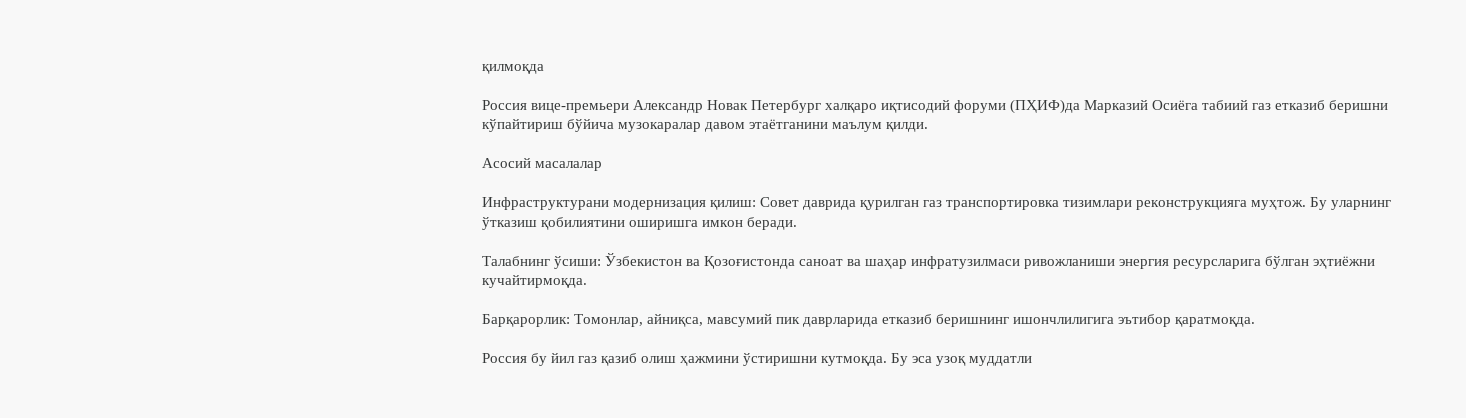қилмоқда

Россия вице-премьери Александр Новак Петербург халқаро иқтисодий форуми (ПҲИФ)да Марказий Осиёга табиий газ етказиб беришни кўпайтириш бўйича музокаралар давом этаётганини маълум қилди.

Асосий масалалар

Инфраструктурани модернизация қилиш: Совет даврида қурилган газ транспортировка тизимлари реконструкцияга муҳтож. Бу уларнинг ўтказиш қобилиятини оширишга имкон беради.

Талабнинг ўсиши: Ўзбекистон ва Қозоғистонда саноат ва шаҳар инфратузилмаси ривожланиши энергия ресурсларига бўлган эҳтиёжни кучайтирмоқда.

Барқарорлик: Томонлар, айниқса, мавсумий пик даврларида етказиб беришнинг ишончлилигига эътибор қаратмоқда.

Россия бу йил газ қазиб олиш ҳажмини ўстиришни кутмоқда. Бу эса узоқ муддатли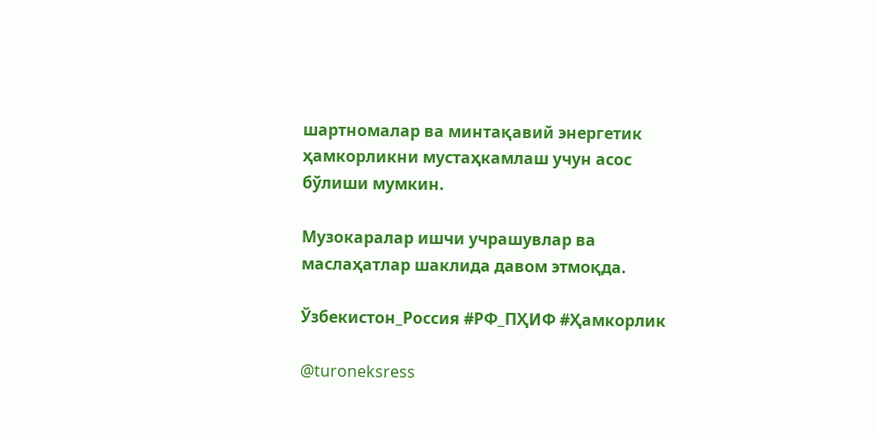шартномалар ва минтақавий энергетик ҳамкорликни мустаҳкамлаш учун асос бўлиши мумкин.

Музокаралар ишчи учрашувлар ва маслаҳатлар шаклида давом этмоқда.

Ўзбекистон_Россия #РФ_ПҲИФ #Ҳамкорлик

@turoneksress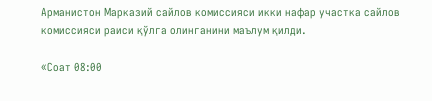Арманистон Марказий сайлов комиссияси икки нафар участка сайлов комиссияси раиси қўлга олинганини маълум қилди.

«Соат 08:00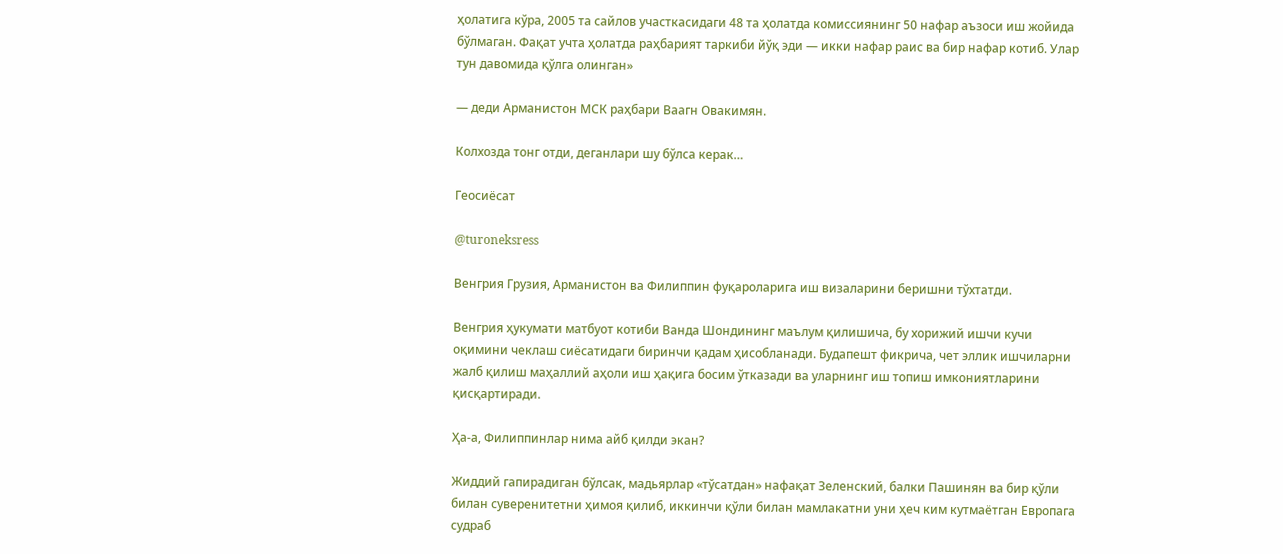ҳолатига кўра, 2005 та сайлов участкасидаги 48 та ҳолатда комиссиянинг 50 нафар аъзоси иш жойида бўлмаган. Фақат учта ҳолатда раҳбарият таркиби йўқ эди — икки нафар раис ва бир нафар котиб. Улар тун давомида қўлга олинган»

— деди Арманистон МСК раҳбари Ваагн Овакимян.

Колхозда тонг отди, деганлари шу бўлса керак…

Геосиёсат

@turoneksress

Венгрия Грузия, Арманистон ва Филиппин фуқароларига иш визаларини беришни тўхтатди.

Венгрия ҳукумати матбуот котиби Ванда Шондининг маълум қилишича, бу хорижий ишчи кучи оқимини чеклаш сиёсатидаги биринчи қадам ҳисобланади. Будапешт фикрича, чет эллик ишчиларни жалб қилиш маҳаллий аҳоли иш ҳақига босим ўтказади ва уларнинг иш топиш имкониятларини қисқартиради.

Ҳа-а, Филиппинлар нима айб қилди экан?

Жиддий гапирадиган бўлсак, мадьярлар «тўсатдан» нафақат Зеленский, балки Пашинян ва бир қўли билан суверенитетни ҳимоя қилиб, иккинчи қўли билан мамлакатни уни ҳеч ким кутмаётган Европага судраб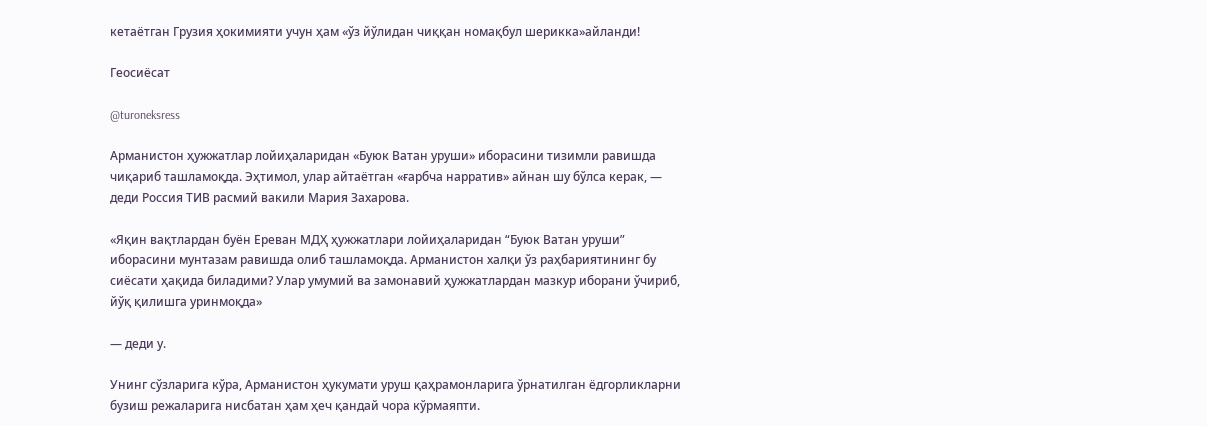кетаётган Грузия ҳокимияти учун ҳам «ўз йўлидан чиққан номақбул шерикка»айланди!

Геосиёсат

@turoneksress

Арманистон ҳужжатлар лойиҳаларидан «Буюк Ватан уруши» иборасини тизимли равишда чиқариб ташламоқда. Эҳтимол, улар айтаётган «ғарбча нарратив» айнан шу бўлса керак, — деди Россия ТИВ расмий вакили Мария Захарова.

«Яқин вақтлардан буён Ереван МДҲ ҳужжатлари лойиҳаларидан “Буюк Ватан уруши” иборасини мунтазам равишда олиб ташламоқда. Арманистон халқи ўз раҳбариятининг бу сиёсати ҳақида биладими? Улар умумий ва замонавий ҳужжатлардан мазкур иборани ўчириб, йўқ қилишга уринмоқда»

— деди у.

Унинг сўзларига кўра, Арманистон ҳукумати уруш қаҳрамонларига ўрнатилган ёдгорликларни бузиш режаларига нисбатан ҳам ҳеч қандай чора кўрмаяпти.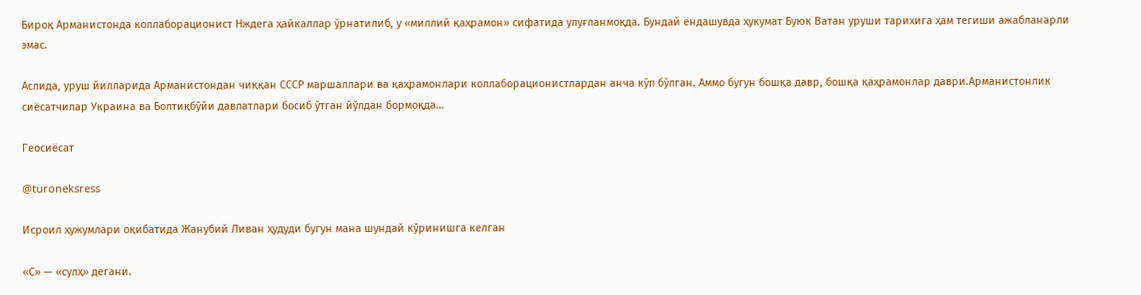Бироқ Арманистонда коллаборационист Нждега ҳайкаллар ўрнатилиб, у «миллий қаҳрамон» сифатида улуғланмоқда. Бундай ёндашувда ҳукумат Буюк Ватан уруши тарихига ҳам тегиши ажабланарли эмас.

Аслида, уруш йилларида Арманистондан чиққан СССР маршаллари ва қаҳрамонлари коллаборационистлардан анча кўп бўлган. Аммо бугун бошқа давр, бошқа қаҳрамонлар даври.Арманистонлик сиёсатчилар Украина ва Болтиқбўйи давлатлари босиб ўтган йўлдан бормоқда…

Геосиёсат

@turoneksress

Исроил ҳужумлари оқибатида Жанубий Ливан ҳудуди бугун мана шундай кўринишга келган

«С» — «сулҳ» дегани.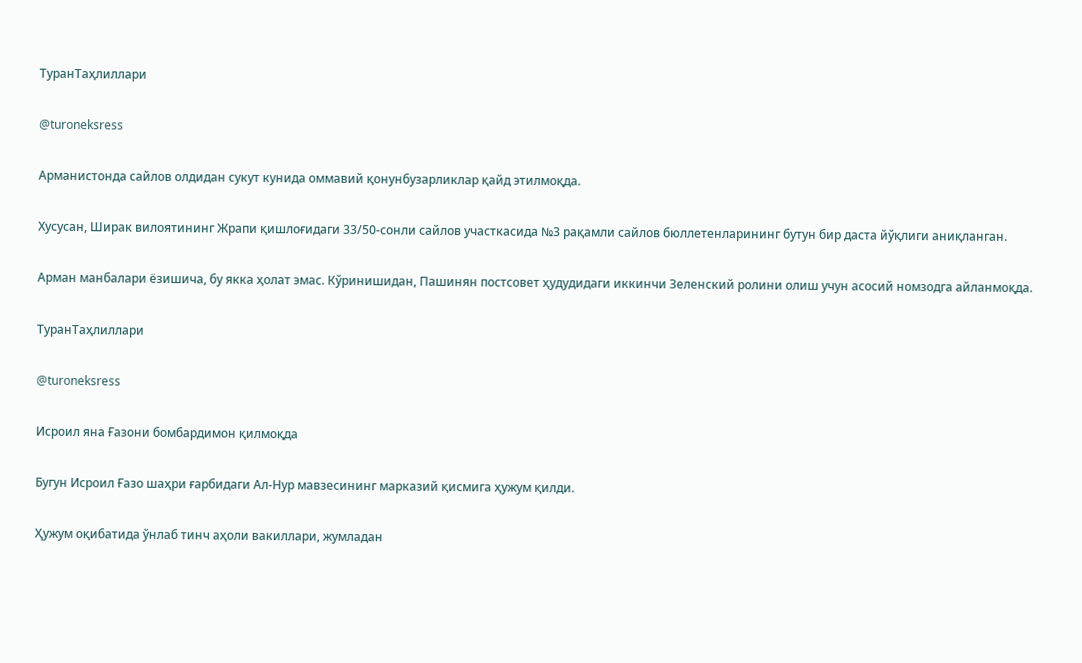ТуранТаҳлиллари

@turoneksress

Арманистонда сайлов олдидан сукут кунида оммавий қонунбузарликлар қайд этилмоқда.

Хусусан, Ширак вилоятининг Жрапи қишлоғидаги 33/50-сонли сайлов участкасида №3 рақамли сайлов бюллетенларининг бутун бир даста йўқлиги аниқланган.

Арман манбалари ёзишича, бу якка ҳолат эмас. Кўринишидан, Пашинян постсовет ҳудудидаги иккинчи Зеленский ролини олиш учун асосий номзодга айланмоқда.

ТуранТаҳлиллари

@turoneksress

Исроил яна Ғазони бомбардимон қилмоқда

Бугун Исроил Ғазо шаҳри ғарбидаги Ал-Нур мавзесининг марказий қисмига ҳужум қилди.

Ҳужум оқибатида ўнлаб тинч аҳоли вакиллари, жумладан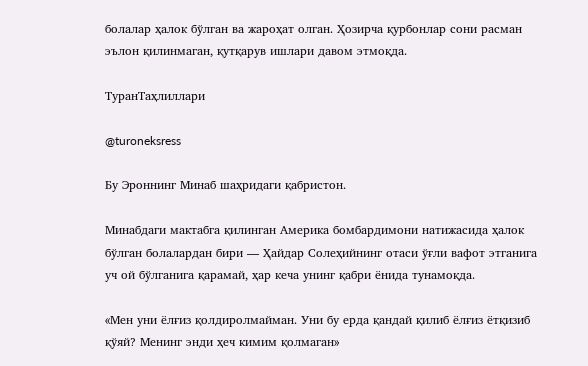болалар ҳалок бўлган ва жароҳат олган. Ҳозирча қурбонлар сони расман эълон қилинмаган, қутқарув ишлари давом этмоқда.

ТуранТаҳлиллари

@turoneksress

Бу Эроннинг Минаб шаҳридаги қабристон.

Минабдаги мактабга қилинган Америка бомбардимони натижасида ҳалок бўлган болалардан бири — Ҳайдар Солеҳийнинг отаси ўғли вафот этганига уч ой бўлганига қарамай, ҳар кеча унинг қабри ёнида тунамоқда.

«Мен уни ёлғиз қолдиролмайман. Уни бу ерда қандай қилиб ёлғиз ётқизиб қўяй? Менинг энди ҳеч кимим қолмаган»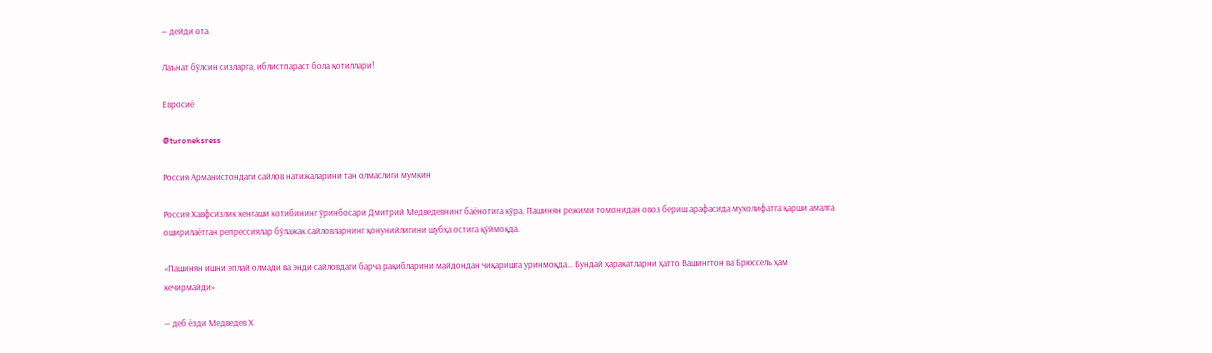— дейди ота

Лаънат бўлсин сизларга, иблистпараст бола қотиллари!

Евросиё

@turoneksress

Россия Арманистондаги сайлов натижаларини тан олмаслиги мумкин

Россия Хавфсизлик кенгаши котибининг ўринбосари Дмитрий Медведевнинг баёнотига кўра, Пашинян режими томонидан овоз бериш арафасида мухолифатга қарши амалга оширилаётган репрессиялар бўлажак сайловларнинг қонунийлигини шубҳа остига қўймоқда.

«Пашинян ишни эплай олмади ва энди сайловдаги барча рақибларини майдондан чиқаришга уринмоқда… Бундай ҳаракатларни ҳатто Вашингтон ва Брюссель ҳам кечирмайди»

— деб ёзди Медведев Х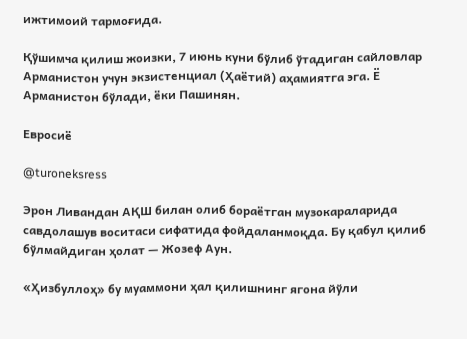ижтимоий тармоғида.

Қўшимча қилиш жоизки, 7 июнь куни бўлиб ўтадиган сайловлар Арманистон учун экзистенциал (Ҳаётий) аҳамиятга эга. Ё Арманистон бўлади, ёки Пашинян.

Евросиё

@turoneksress

Эрон Ливандан АҚШ билан олиб бораётган музокараларида савдолашув воситаси сифатида фойдаланмоқда. Бу қабул қилиб бўлмайдиган ҳолат — Жозеф Аун.

«Ҳизбуллоҳ» бу муаммони ҳал қилишнинг ягона йўли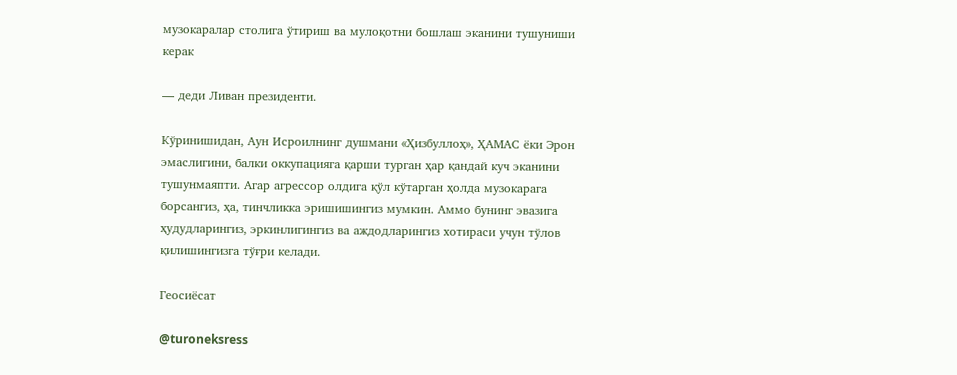музокаралар столига ўтириш ва мулоқотни бошлаш эканини тушуниши керак

— деди Ливан президенти.

Кўринишидан, Аун Исроилнинг душмани «Ҳизбуллоҳ», ҲАМАС ёки Эрон эмаслигини, балки оккупацияга қарши турган ҳар қандай куч эканини тушунмаяпти. Агар агрессор олдига қўл кўтарган ҳолда музокарага борсангиз, ҳа, тинчликка эришишингиз мумкин. Аммо бунинг эвазига ҳудудларингиз, эркинлигингиз ва аждодларингиз хотираси учун тўлов қилишингизга тўғри келади.

Геосиёсат

@turoneksress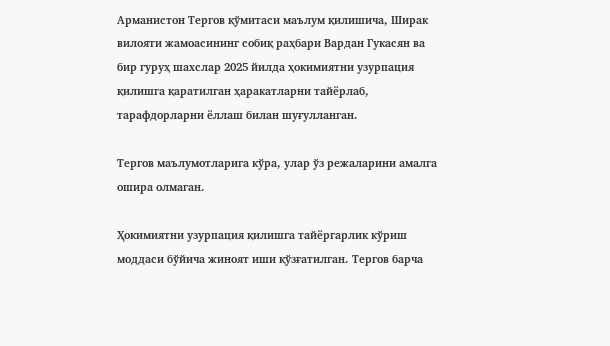Арманистон Тергов қўмитаси маълум қилишича, Ширак вилояти жамоасининг собиқ раҳбари Вардан Гукасян ва бир гуруҳ шахслар 2025 йилда ҳокимиятни узурпация қилишга қаратилган ҳаракатларни тайёрлаб, тарафдорларни ёллаш билан шуғулланган.

Тергов маълумотларига кўра, улар ўз режаларини амалга ошира олмаган.

Ҳокимиятни узурпация қилишга тайёргарлик кўриш моддаси бўйича жиноят иши қўзғатилган. Тергов барча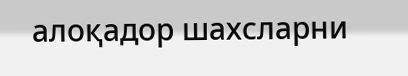алоқадор шахсларни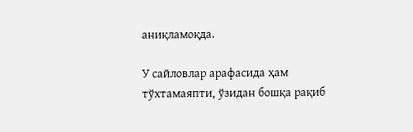аниқламоқда.

У сайловлар арафасида ҳам тўхтамаяпти, ўзидан бошқа рақиб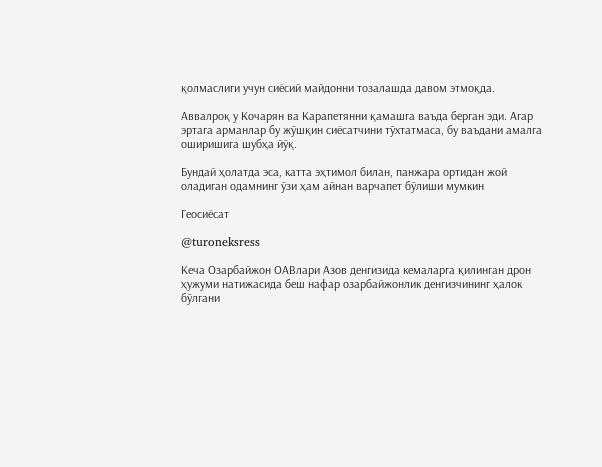қолмаслиги учун сиёсий майдонни тозалашда давом этмоқда.

Аввалроқ у Кочарян ва Карапетянни қамашга ваъда берган эди. Агар эртага арманлар бу жўшқин сиёсатчини тўхтатмаса, бу ваъдани амалга оширишига шубҳа йўқ.

Бундай ҳолатда эса, катта эҳтимол билан, панжара ортидан жой оладиган одамнинг ўзи ҳам айнан варчапет бўлиши мумкин

Геосиёсат

@turoneksress

Кеча Озарбайжон ОАВлари Азов денгизида кемаларга қилинган дрон ҳужуми натижасида беш нафар озарбайжонлик денгизчининг ҳалок бўлгани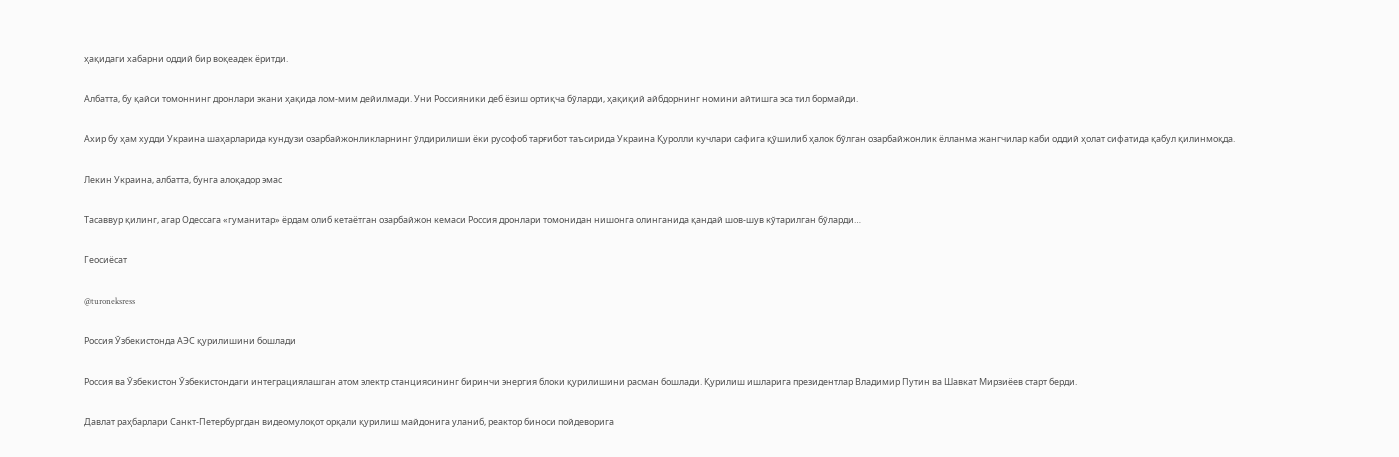ҳақидаги хабарни оддий бир воқеадек ёритди.

Албатта, бу қайси томоннинг дронлари экани ҳақида лом-мим дейилмади. Уни Россияники деб ёзиш ортиқча бўларди, ҳақиқий айбдорнинг номини айтишга эса тил бормайди.

Ахир бу ҳам худди Украина шаҳарларида кундузи озарбайжонликларнинг ўлдирилиши ёки русофоб тарғибот таъсирида Украина Қуролли кучлари сафига қўшилиб ҳалок бўлган озарбайжонлик ёлланма жангчилар каби оддий ҳолат сифатида қабул қилинмоқда.

Лекин Украина, албатта, бунга алоқадор эмас

Тасаввур қилинг, агар Одессага «гуманитар» ёрдам олиб кетаётган озарбайжон кемаси Россия дронлари томонидан нишонга олинганида қандай шов-шув кўтарилган бўларди…

Геосиёсат

@turoneksress

Россия Ўзбекистонда АЭС қурилишини бошлади

Россия ва Ўзбекистон Ўзбекистондаги интеграциялашган атом электр станциясининг биринчи энергия блоки қурилишини расман бошлади. Қурилиш ишларига президентлар Владимир Путин ва Шавкат Мирзиёев старт берди.

Давлат раҳбарлари Санкт-Петербургдан видеомулоқот орқали қурилиш майдонига уланиб, реактор биноси пойдеворига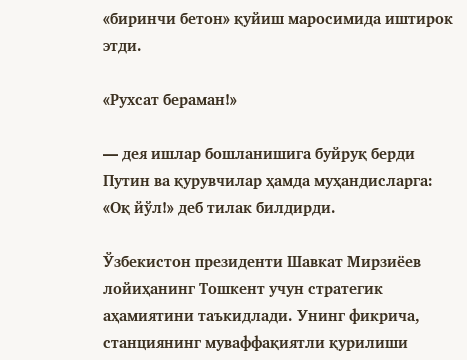«биринчи бетон» қуйиш маросимида иштирок этди.

«Рухсат бераман!»

— дея ишлар бошланишига буйруқ берди Путин ва қурувчилар ҳамда муҳандисларга: «Оқ йўл!» деб тилак билдирди.

Ўзбекистон президенти Шавкат Мирзиёев лойиҳанинг Тошкент учун стратегик аҳамиятини таъкидлади. Унинг фикрича, станциянинг муваффақиятли қурилиши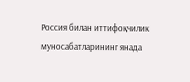Россия билан иттифоқчилик муносабатларининг янада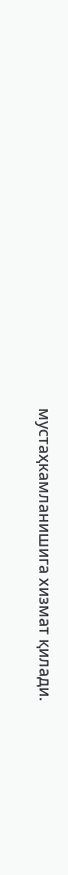мустаҳкамланишига хизмат қилади.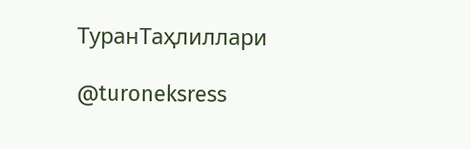ТуранТаҳлиллари

@turoneksress